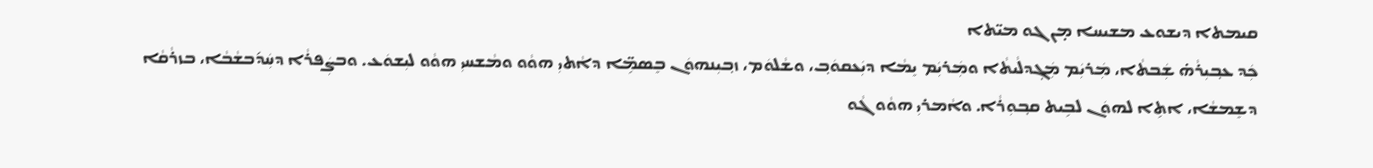ܩܝܡܬ‌ܐ ܕܝܫܘܥ ܡܫܝܚܐ ܡ̣ܢ ܓܘ ܡܝ̈ܬ‌ܐ
ܟܲܕ ܥܒ݂ܝܼܪܵܗ̇ ܫܲܒܬܵ‌ܐ، ܡܲܪܝܲܡ ܡܲܓ݂ܕܠܵܝܬܵ‌ܐ ܘܡܲܪܝܲܡ ܝܸܡܵܐ ܕܝܲܥܩܘܿܒ݂، ܘܫܵܠܘܿܡ، ܙܒ݂ܝܼܢܗܘܿܢ ܒܸܣܡܹ̈ܐ ܕܐܵܬ‌ܝܼ ܗܘܵܘ ܘܡܵܫܚܝܼ ܗܘܵܘ ܠܝܼܫܘܿܥ. ܘܒܨܲܦܪܵܐ ܕܚܲܕ݇ܒܫܵܒܵܐ، ܒܙܪܵܩܵܐ ܕܫܸܡܫܵܐ، ܐܬܹ‌ܐ ܠܗܘܿܢ ܠܒܹܝܬ ܩܒ݂ܘܼܪܵܐ. ܘܐܵܡܪܝܼ ܗܘܵܘ ܓܵܘ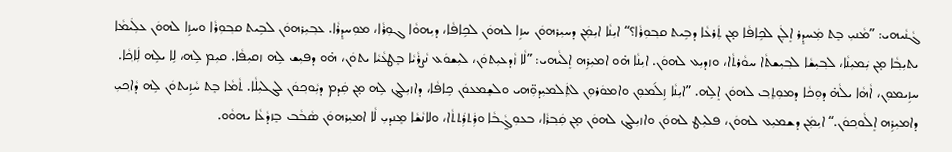ܓܵܢܵܝܗ‌ܝ: ”ܡܵܢܝܼ ܒܸܬ ܡܲܚܕܸܪ ܐܸܠܲܢ ܠܟܹܐܦܵܐ ܡ̣ܢ ܬܲܪܥܵܐ ܕܒܹܝܬ ܩܒ݂ܘܼܪܵܐ؟“ ܐܝܼܢܵܐ ܐܝܼܡܲܢ ܕܚܝܼܪܗܘܿܢ ܚܙܹܐ ܠܗܘܿܢ ܠܟܹܐܦܵܐ، ܕܝܼܗܘܵܐ ܓܘܼܪܵܐ، ܡܘܼܚܕܸܪܵܐ. ܥܒ݂ܝܼܪܗܘܿܢ ܠܒܹܝܬ ܩܒ݂ܘܼܪܵܐ ܘܚܙܹܐ ܠܗܘܿܢ ܥܠܲܝܡܵܐ ܝܬܝܼܒ݂ܵܐ ܡ̣ܢ ܝܲܡܝܼܢܵܐ، ܠܒ݂ܝܼܫܵܐ ܠܒ݂ܝܼܫܬܵ‌ܐ ܚܘܵܪܬܵ‌ܐ، ܘܙܕܝܼܥ ܠܗܘܿܢ. ܐܝܼܢܵܐ ܗ̇ܘ ܐܡܝܼܪܹܗ ܐܸܠܵܝܗ‌ܝ: ”ܠܵܐ ܙܵܕܥܝܼܬܘܿܢ، ܠܝܼܫܘܿܥ ܢܵܨܪܵܝܵܐ ܒܸܛܥܵܝܵܐ ܝܬܘܿܢ، ܗ̇ܘ ܕܦܝܼܫ ܠܹܗ ܙܩܝܼܦܵܐ. ܩܝܼܡ ܠܹܗ، ܠܹܐ ܝܠܹܗ ܠܲܐܟ݂ܵܐ. ܚܙܹܝܡܘܼܢ، ܐܵܗܵܐ ܝܠܵܗ̇ ܕܘܼܟܵܐ ܕܡܘܼܬܸܒ݂ ܠܗܘܿܢ ܐܸܠܹܗ. ”ܐܝܼܢܵܐ ܙܹܠ݇ܡܘܼܢ ܘܐܡܘܿܪܘܼܢ ܠܬܲܠܡܝܼܕܘܼ̈ܗ‌ܝ ܘܠܫܸܡܥܘܿܢ ܟܹܐܦܵܐ، ܕܐܙܝܼܠܔ ܠܹܗ ܡ̣ܢ ܩܲܕܡ ܕܝܼܵܘܟ݂ܘܿܢ ܠܓܠܝܼܠܵܐ. ܬܵܡܵܐ ܒܸܬ ܚܵܙܹܝܬܘܿܢ ܠܹܗ ܕܵܐܟ݂ܝܼ ܕܐܡܝܼܪܹܗ ܐܸܠܵܘܟ݂ܘܿܢ.“ ܐܝܼܡܲܢ ܕܫܡܝܼܥ ܠܗܘܿܢ، ܦܠܝܼܛ ܠܗܘܿܢ ܘܐܙܝܼܠܔ ܠܗܘܿܢ ܡ̣ܢ ܩܲܒ݂ܪܵܐ، ܒܥܘܼܓ̰ܵܒܵܐ ܘܪܲܬܪܲܬܬܵ‌ܐ، ܘܠܐܢܵܫܵܐ ܡܸܢܕܝܼ ܠܵܐ ܐܡܝܼܪܗܘܿܢ ܣܵܒܵܒ ܒܸܙܕܵܥܵܐ ܝܗܘܵܘ.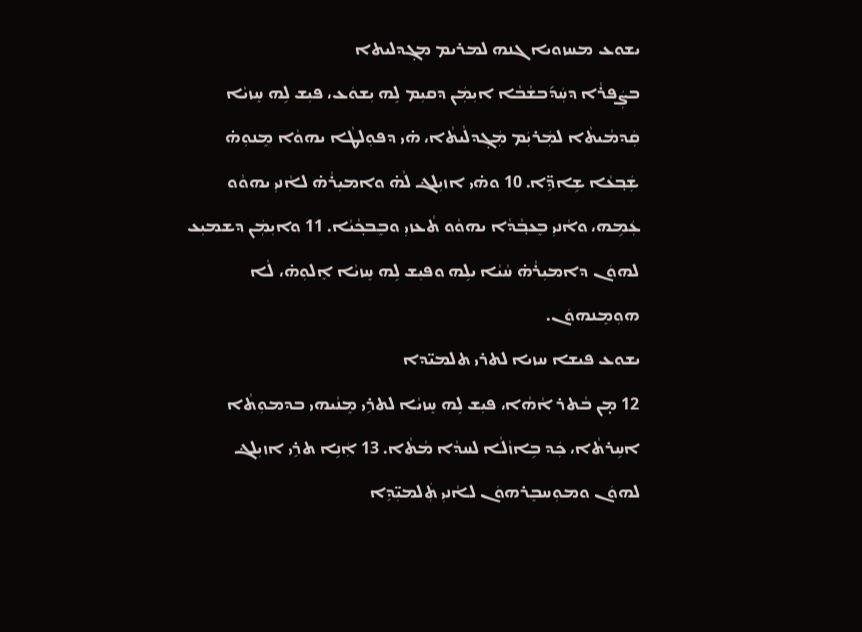ܝܫܘܥ ܡܚܙܘܝܐ ܓܢܗ ܠܡܪܝܡ ܡܓ݂ܕܠܝܬ‌ܐ
ܒܨܲܦܪܵܐ ܕܚܲܕ݇ܒܫܵܒܵܐ ܐܝܼܡܲܢ ܕܩܝܼܡ ܠܹܗ ܝܼܫܘܿܥ، ܦܝܼܫ ܠܹܗ ܚܸܙܝܵܐ ܩܲܕܡܵܝܬܵ‌ܐ ܠܡܲܪܝܲܡ ܡܲܓ݂ܕܠܵܝܬܵ‌ܐ، ܗ̇ܝ ܕܦܘܼܠܛܵܐ ܝܗܘܵܐ ܡܸܢܘܼܗ̇ ܫܲܒ݂ܥܵܐ ܫܹܐܕܹ̈ܐ. 10 ܘܗ̇ܝ ܐܙܝܼܠܔ ܠܵܗ̇ ܘܐܡܝܼܪܵܗ̇ ܠܐܵܢܝܼ ܝܗܘܵܘ ܥܲܡܹܗ، ܘܐܵܢܝܼ ܒܸܥܒ݂ܵܕܵܐ ܝܗܘܵܘ ܬܵܥܙܝܼ ܘܒܸܒܟ݂ܵܝܵܐ. 11 ܘܐܝܼܡܲܢ ܕܫܡܝܼܥ ܠܗܘܿܢ ܕܐܡܝܼܪܵܗ̇ ܚܵܝܵܐ ܝܠܹܗ ܘܦܝܼܫ ܠܹܗ ܚܸܙܝܵܐ ܐܸܠܘܼܗ̇، ܠܵܐ ܗܘܼܡܸܢܗܘܿܢ.
ܝܫܘܥ ܦܝܫܐ ܚܙܝܐ ܠܬܪܝ ܬܠܡܝ̈ܕܐ
12 ܡ̣ܢ ܒܵܬܪ ܐܵܗܵܐ، ܦܝܼܫ ܠܹܗ ܚܸܙܝܵܐ ܠܬܪܹܝ ܡܸܢܵܝܗ‌ܝ ܒܕܡܘܼܬܵ‌ܐ ܐܚܹܪܬܵ‌ܐ، ܟܲܕ ܒܹܐܙܵܠܵܐ ܠܚܕܵܐ ܡܵܬܵ‌ܐ. 13 ܐܲܢܹܐ ܬܪܹܝ ܐܙܝܼܠܔ ܠܗܘܿܢ ܘܡܘܼܚܒܸܪܗܘܿܢ ܠܐܵܢܝܼ ܬܲܠܡܝܼ̈ܕܹܐ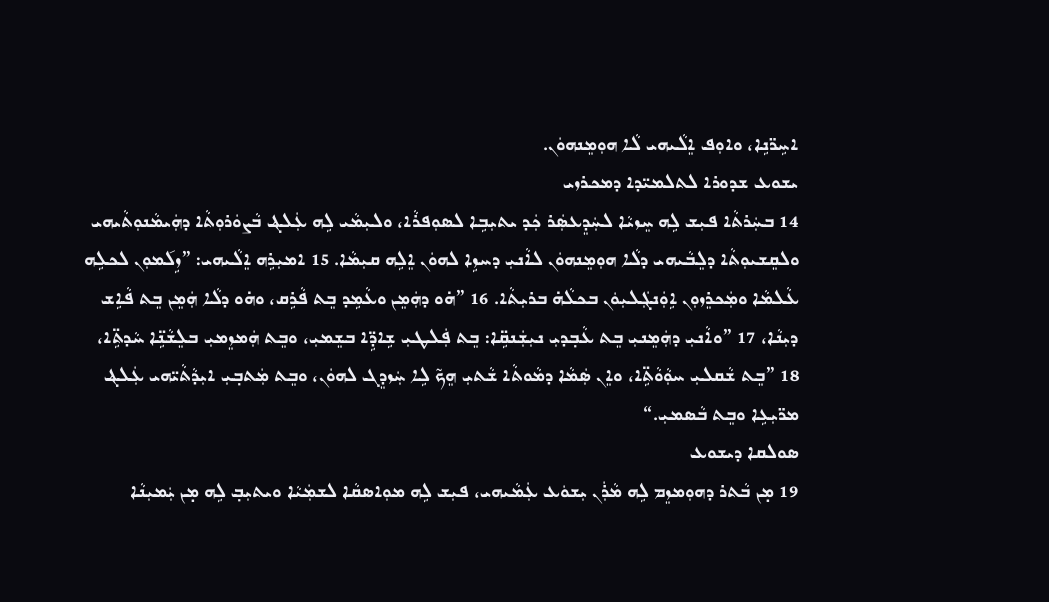ܐܚܹܪ̈ܢܹܐ، ܘܐܘܼܦ ܐܸܠܵܝܗ‌ܝ ܠܵܐ ܗܘܼܡܸܢܗܘܿܢ.
ܝܫܘܥ ܫܕܘܪܐ ܠܬܠܡܝ̈ܕܐ ܕܡܟܪܙܝ
14 ܒܚܲܪܬܵ‌ܐ ܦܝܼܫ ܠܹܗ ܚܸܙܝܵܐ ܠܚܲܕܸܥܣܲܪ ܟܲܕ ܝܬܝܼܒܹܐ ܠܣܘܼܦܪܵܐ، ܘܠܝܼܡܵܝ ܠܹܗ ܥܲܠܔ ܒܵܨܘܿܪܘܼܬܵ‌ܐ ܕܗܲܝܡܵܢܘܼܬܵܝܗ‌ܝ ܘܠܩܸܫܝܘܼܬܵ‌ܐ ܕܠܸܒܵܝܗ‌ܝ ܕܠܵܐ ܗܘܼܡܸܢܗܘܿܢ ܠܐܵܢܝܼ ܕܚܙܹܐ ܠܗܘܿܢ ܐܸܠܹܗ ܩܝܼܡܵܐ. 15 ܐܡܝܼܪܹܗ ܐܸܠܵܝܗ‌ܝ: ”ܙܹܠ݇ܡܘܼܢ ܠܟܠܹܗ ܥܵܠܡܵܐ ܘܡܲܟܪܸܙܘܼܢ ܐܹܘܲܢܓܲܠܝܼܘܿܢ ܒܟܠܵܗ̇ ܒܪܝܼܬܵ‌ܐ. 16 ”ܗ̇ܘ ܕܗܲܡܸܢ ܘܥܵܡܹܕ ܒܸܬ ܦܵܪܹܩ، ܘܗ̇ܘ ܕܠܵܐ ܗܲܡܸܢ ܒܸܬ ܦܵܐܹܫ ܕܝܼܢܵܐ، 17 ”ܘܐܵܢܝܼ ܕܗܲܡܸܢܝܼ ܒܸܬ ܥܵܒ݂ܕܝܼ ܢܝܼܫܲܢܩܹ̈ܐ: ܒܸܬ ܦܲܠܛܝܼ ܫܹܐܕܹ̈ܐ ܒܫܸܡܝܼ، ܘܒܸܬ ܗܲܡܙܸܡܝܼ ܒܠܸܫܵܢܹ̈ܐ ܚܵܕܬܹ̈‌ܐ، 18 ”ܒܸܬ ܫܵܩܠܝܼ ܚܘܼܵܘܵܬܹ̈‌ܐ، ܘܐܸܢ ܣܲܡܵܐ ܕܡܵܘܬܵ‌ܐ ܫܵܬ‌ܝܼ ܗܸܟ̃ ܠܹܐ ܚܲܙܕܸܓ ܠܗܘܿܢ، ܘܒܸܬ ܡܲܬܒ݂ܝܼ ܐܝܼܕܵܬܵܝ̈ܗ‌ܝ ܥܲܠܔ ܡܪ̈ܝܼܥܹܐ ܘܒܸܬ ܒܵܣܡܝܼ.“
ܣܘܠܩܐ ܕܝܫܘܥ
19 ܡ̣ܢ ܒܵܬܪ ܕܗܘܼܡܙܸܡ ܠܹܗ ܡܵܪܲܢ ܝܼܫܘܿܥ ܥܲܡܵܝܗ‌ܝ، ܦܝܼܫ ܠܹܗ ܡܘܼܐܣܩܵܐ ܠܫܡܲܝܵܐ ܘܝܬܝܼܒ݂ ܠܹܗ ܡ̣ܢ ܝܲܡܝܼܢܵܐ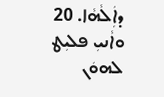ܕܐܲܠܵܗܵܐ. 20 ܘܐܵܢܝܼ ܦܠܝܼܛ ܠܗܘܿܢ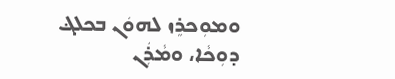ܘܡܘܼܟܪܸܙ ܠܗܘܿܢ ܒܟܠܔ ܕܘܼܟܵܐ، ܘܡܵܪܲܢ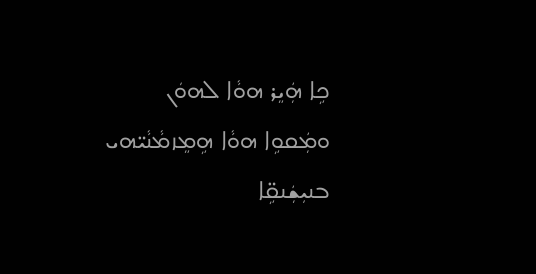ܟܹܐ ܗܲܝܸܪ ܗܘܵܐ ܠܗܘܿܢ ܘܡܲܩܘܹܐ ܗܘܵܐ ܗܹܡܸܙܡܵܢܵܝ̈ܗ‌ܝ ܒܢܝܼܫܲܢܩܹ̈ܐ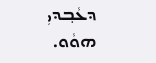ܕܥܵܒ݂ܕܝܼ ܗܘܵܘ.